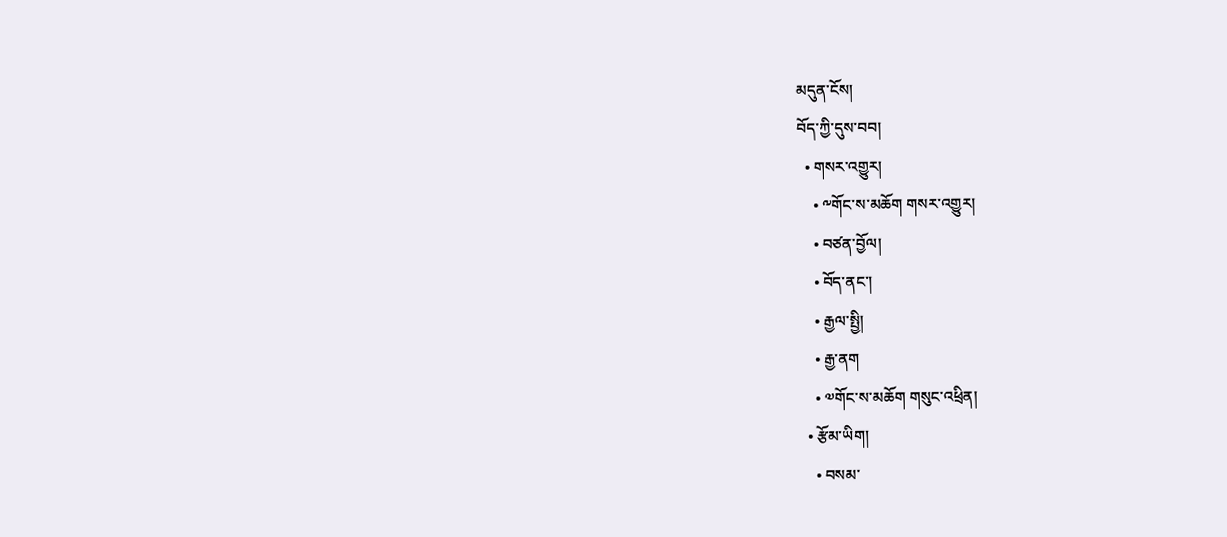མདུན་ངོས།
བོད་ཀྱི་དུས་བབ།
  • གསར་འགྱུར།
    • ༸གོང་ས་མཆོག གསར་འགྱུར།
    • བཙན་བྱོལ།
    • བོད་ནང་།
    • རྒྱལ་སྤྱི།
    • རྒྱ་ནག
    • ༧གོང་ས་མཆོག གསུང་འཕྲིན།
  • རྩོམ་ཡིག།
    • བསམ་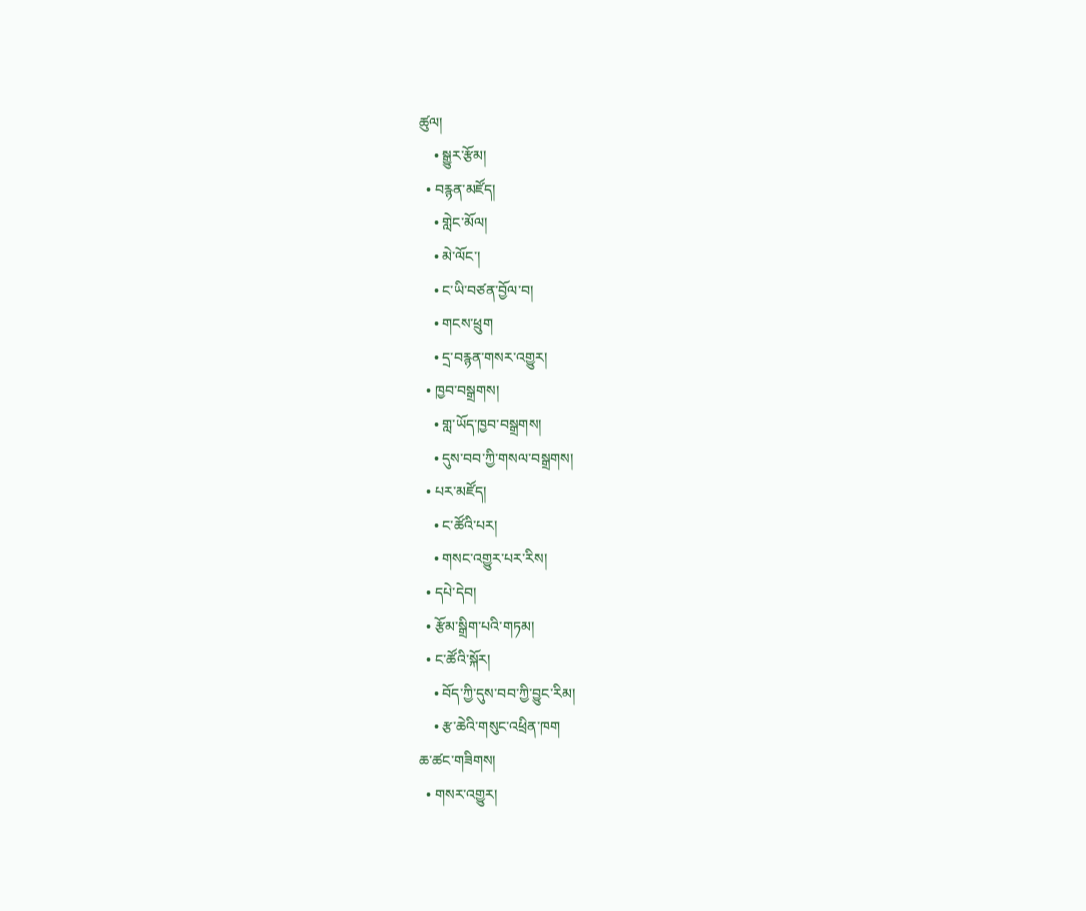ཚུལ།
    • སྒྱུར་རྩོམ།
  • བརྙན་མཛོད།
    • གླེང་མོལ།
    • མེ་ལོང་།
    • ང་ཡི་བཙན་བྱོལ་བ།
    • གངས་ཕྲུག
    • དྲ་བརྙན་གསར་འགྱུར།
  • ཁྱབ་བསྒྲགས།
    • གླ་ཡོད་ཁྱབ་བསྒྲགས།
    • དུས་བབ་ཀྱི་གསལ་བསྒྲགས།
  • པར་མཛོད།
    • ང་ཚོའི་པར།
    • གསང་འགྱུར་པར་རིས།
  • དཔེ་དེབ།
  • རྩོམ་སྒྲིག་པའི་གཏམ།
  • ང་ཚོའི་སྐོར།
    • བོད་ཀྱི་དུས་བབ་ཀྱི་བྱུང་རིམ།
    • རྩ་ཆེའི་གསུང་འཕྲིན་ཁག
ཆ་ཚང་གཟིགས།
  • གསར་འགྱུར།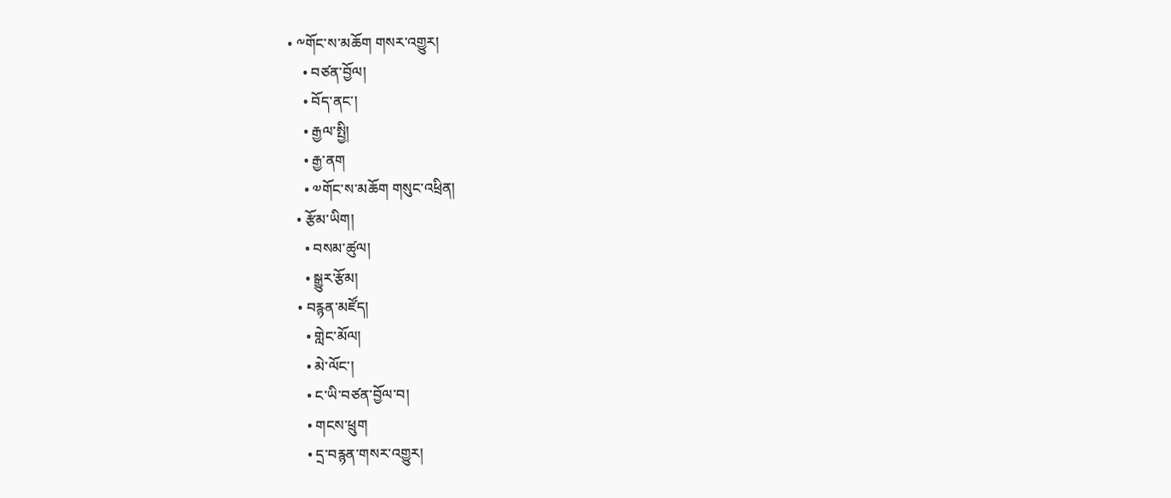• ༸གོང་ས་མཆོག གསར་འགྱུར།
    • བཙན་བྱོལ།
    • བོད་ནང་།
    • རྒྱལ་སྤྱི།
    • རྒྱ་ནག
    • ༧གོང་ས་མཆོག གསུང་འཕྲིན།
  • རྩོམ་ཡིག།
    • བསམ་ཚུལ།
    • སྒྱུར་རྩོམ།
  • བརྙན་མཛོད།
    • གླེང་མོལ།
    • མེ་ལོང་།
    • ང་ཡི་བཙན་བྱོལ་བ།
    • གངས་ཕྲུག
    • དྲ་བརྙན་གསར་འགྱུར།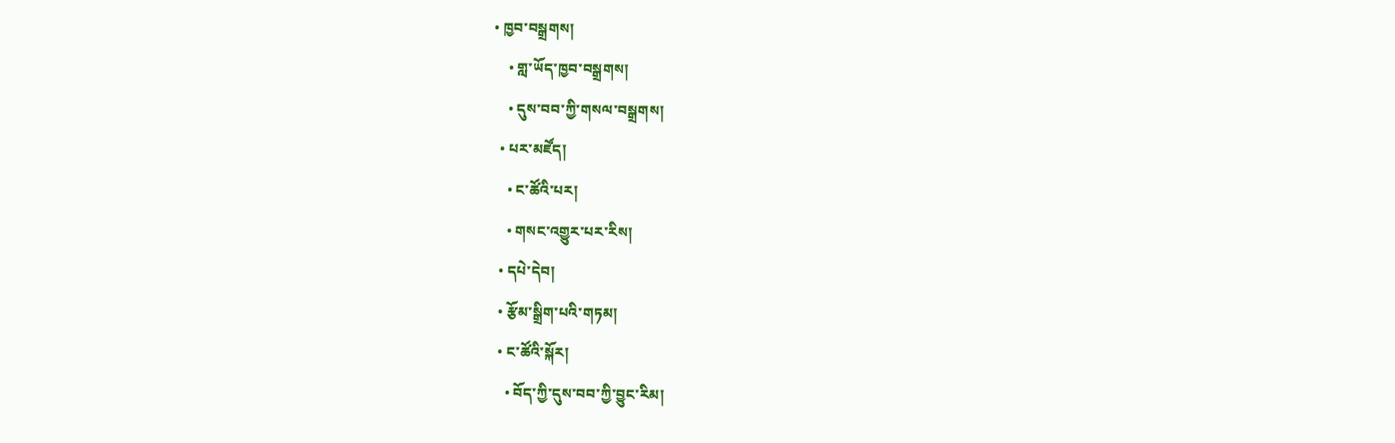• ཁྱབ་བསྒྲགས།
    • གླ་ཡོད་ཁྱབ་བསྒྲགས།
    • དུས་བབ་ཀྱི་གསལ་བསྒྲགས།
  • པར་མཛོད།
    • ང་ཚོའི་པར།
    • གསང་འགྱུར་པར་རིས།
  • དཔེ་དེབ།
  • རྩོམ་སྒྲིག་པའི་གཏམ།
  • ང་ཚོའི་སྐོར།
    • བོད་ཀྱི་དུས་བབ་ཀྱི་བྱུང་རིམ།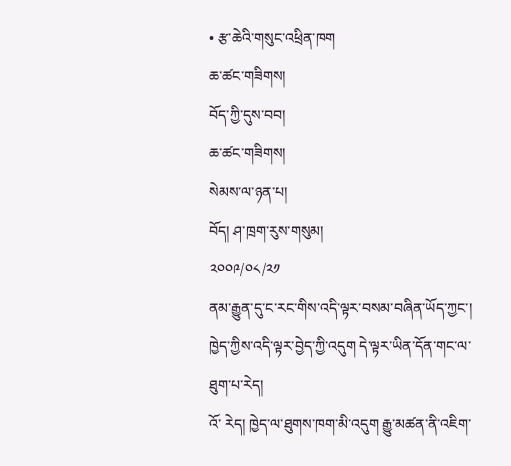• རྩ་ཆེའི་གསུང་འཕྲིན་ཁག
ཆ་ཚང་གཟིགས།
བོད་ཀྱི་དུས་བབ།
ཆ་ཚང་གཟིགས།
སེམས་ལ་ཉན་པ།
བོད། ཤ་ཁྲག་རུས་གསུམ།
༢༠༠༩/༠༨/༢༡
ནམ་རྒྱུན་དུ་ང་རང་གིས་འདི་ལྟར་བསམ་བཞིན་ཡོད་ཀྱང་། ཁྱེད་ཀྱིས་འདི་ལྟར་བྱེད་ཀྱི་འདུག དེ་ལྟར་ཡིན་དོན་གང་ལ་ཐུག་པ་རེད།
འོ་ རེད། ཁྱེད་ལ་ཐུགས་ཁག་མི་འདུག རྒྱུ་མཚན་ནི་འཇིག་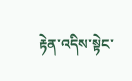རྟེན་འདིས་སྟེང་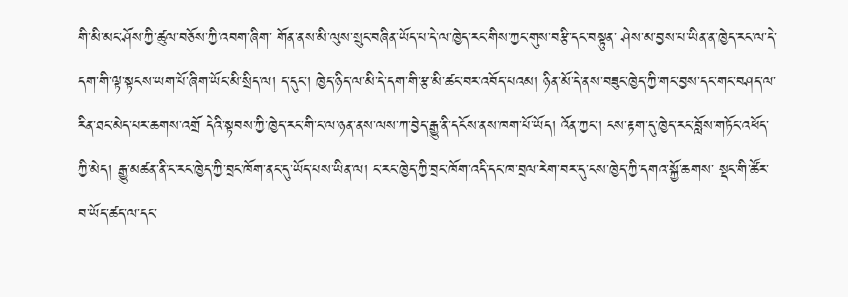གི་མི་མང་ཤོས་ཀྱི་ཚུལ་བཅོས་ཀྱི་འབག་ཞིག་ གོན་ནས་མི་ལུས་སྲུང་བཞིན་ཡོད་པ་དེ་ལ་ཁྱེད་རང་གིས་ཀྱང་གུས་བརྩི་དང་བསྟུན་ ཤེས་མ་བྱས་པ་ཡིན་ན་ཁྱེད་རང་ལ་དེ་དག་གི་ལྟ་སྟངས་ཡག་པོ་ཞིག་ཡོང་མི་སྲིད་ལ། ད་དུང་། ཁྱེད་ཉིད་ལ་མི་དེ་དག་གི་རྩ་མི་ཚང་བར་འབོད་པའམ། ཉིན་མོ་དེ་ནས་བཟུང་ཁྱེད་ཀྱི་གང་བྱས་དང་གང་བཤད་ལ་རིན་ཐང་མེད་པར་ཆགས་འགྲོ དེའི་སྟབས་ཀྱི་ཁྱེད་རང་གི་ང་ལ་ཉན་ནས་ལས་ཀ་བྱེད་རྒྱུ་ནི་དངོས་ནས་ཁག་པོ་ཡོད། འོན་ཀྱང་། ངས་རྟག་དུ་ཁྱེད་རང་བློས་གཏོང་འཕོད་ཀྱི་མེད། རྒྱུ་མཚན་ནི་ང་རང་ཁྱེད་ཀྱི་བྲང་ཁོག་ནང་དུ་ཡོད་པས་ཡིན་ལ། ང་རང་ཁྱེད་ཀྱི་བྲང་ཁོག་འདི་དང་ཁ་བྲལ་རེག་བར་དུ་ངས་ཁྱེད་ཀྱི་དགའ་སྐྱོ་ཆགས་ སྡང་གི་ཚོར་བ་ཡོད་ཚད་ལ་དང་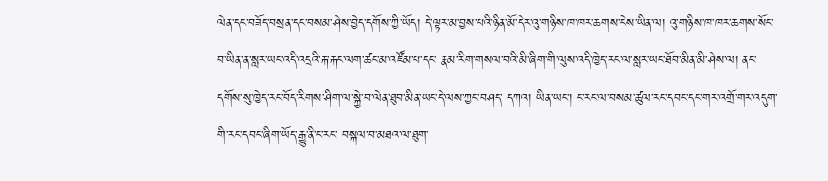ལེན་དང་བཟོད་བསྲན་དང་བསམ་ཤེས་བྱེད་དགོས་ཀྱི་ཡོད། དེ་ལྟར་མ་བྱས་པའི་ཉིན་མོ་དེར་འུ་གཉིས་ཁ་ཁར་ཆགས་ངེས་ཡིན་ལ། འུ་གཉིས་ཁ་ཁར་ཆགས་སོང་བ་ཡིན་ན་སླར་ཡང་འདི་འདྲའི་རྐ་རྐང་ལག་ཚང་མ་འཛོམ་པ་དང་ རྣམ་རིག་གསལ་བའི་མི་ཞིག་གི་ལུས་འདི་ཁྱེད་རང་ལ་སླར་ཡང་ཐོབ་མིན་མི་ཤེས་ལ། ནང་དགོས་སུ་ཁྱེད་རང་བོད་རིགས་ཤིག་ལ་སྐྱེ་བ་ལེན་ཐུབ་མིན་ཡང་དེ་ལས་ཀྱང་བཤད་ དཀའ། ཡིན་ཡང་། ང་རང་ལ་བསམ་ཚུལ་རང་དབང་དང་གར་འགྲོ་གར་འདུག་གི་རང་དབང་ཞིག་ཡོད་རྒྱུ་ནི་ང་རང་ བསྐལ་བ་མཐའ་ལ་ཐུག་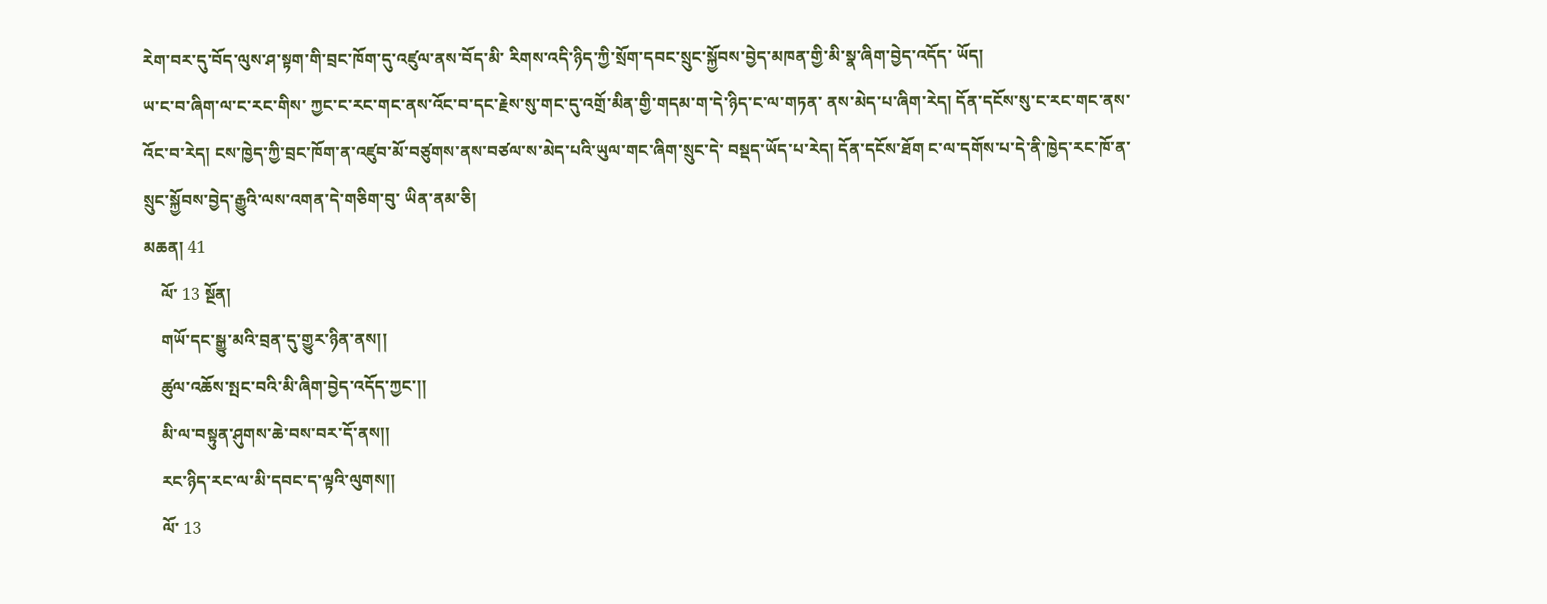རེག་བར་དུ་བོད་ལུས་ཤ་སྟག་གི་བྲང་ཁོག་དུ་འཛུལ་ནས་བོད་མི་ རིགས་འདི་ཉིད་ཀྱི་སྲོག་དབང་སྲུང་སྐྱོབས་བྱེད་མཁན་གྱི་མི་སྣ་ཞིག་བྱེད་འདོད་ ཡོད།
ཡ་ང་བ་ཞིག་ལ་ང་རང་གིས་ ཀྱང་ང་རང་གང་ནས་འོང་བ་དང་རྗེས་སུ་གང་དུ་འགྲོ་མིན་གྱི་གདམ་ག་དེ་ཉིད་ང་ལ་གཏན་ ནས་མེད་པ་ཞིག་རེད། དོན་དངོས་སུ་ང་རང་གང་ནས་འོང་བ་རེད། ངས་ཁྱེད་ཀྱི་བྲང་ཁོག་ན་འཛུབ་མོ་བཙུགས་ནས་བཙལ་ས་མེད་པའི་ཡུལ་གང་ཞིག་སྲུང་དེ་ བསྡད་ཡོད་པ་རེད། དོན་དངོས་ཐོག ང་ལ་དགོས་པ་དེ་ནི་ཁྱེད་རང་ཁོ་ན་སྲུང་སྐྱོབས་བྱེད་རྒྱུའི་ལས་འགན་དེ་གཅིག་བུ་ ཡིན་ནམ་ཅི།
མཆན། 41
    ལོ་ 13 སྔོན།
    གཡོ་དང་སྒྱུ་མའི་བྲན་དུ་གྱུར་ཉིན་ནས།།
    ཚུལ་འཆོས་སྤང་བའི་མི་ཞིག་བྱེད་འདོད་ཀྱང་།།
    མི་ལ་བསྟུན་ཤུགས་ཆེ་བས་བར་དོ་ནས།།
    རང་ཉིད་རང་ལ་མི་དབང་ད་ལྟའི་ལུགས།།
    ལོ་ 13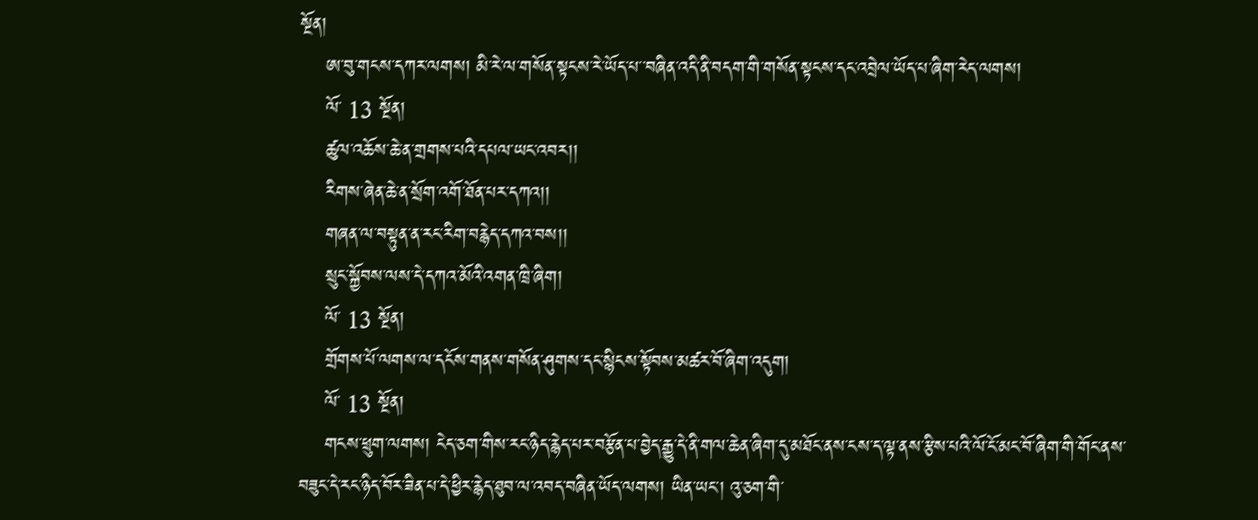སྔོན།
    ཨ་བུ་གངས་དཀར་ལགས། མི་རེ་ལ་གསོན་སྟངས་རེ་ཡོད་པ་་བཞིན་འདི་ནི་བདག་གི་གསོན་སྟངས་དང་འབྲེལ་ཡོད་པ་ཞིག་རེད་ལགས།
    ལོ་ 13 སྔོན།
    ཚུལ་འཆོས་ཆེ་ན་གྲགས་པའི་དཔལ་ཡང་འབར།།
    རིགས་ཞེན་ཆེ་ན་སྲོག་འགོ་ཐོན་པར་དཀའ།།
    གཞན་ལ་བསྟུན་ན་རང་རིག་བརྙེད་དཀའ་བས།།
    སྲུང་སྐྱོབས་ལས་དེ་དཀའ་མོའི་འགན་ཁྲི་ཞིག།
    ལོ་ 13 སྔོན།
    གྲོགས་པོ་ལགས་ལ་དངོས་གནས་གསོན་ཤུགས་དང་སྙིངས་སྟོབས་མཚར་བོ་ཞིག་འདུག།
    ལོ་ 13 སྔོན།
    གངས་ཕྲུག་ལགས། ངེད་ཅག་གིས་རང་ཉིད་རྙེད་པར་བརྩོན་པ་བྱེད་རྒྱུ་དེ་ནི་གལ་ཆེན་ཞིག་དུ་མཐོང་ནས་ངས་ད་ལྟ་ནས་རྩིས་པའི་ལོ་ངོ་མང་བོ་ཞིག་གི་གོང་ནས་བཟུང་དེ་རང་ཉིད་བོར་ཟིན་པ་དེ་ཕྱིར་རྙེད་ཐུབ་ལ་འབད་བཞིན་ཡོད་ལགས། ཡིན་ཡང་། འུ་ཅག་གི་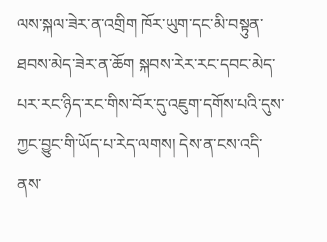ལས་སྐལ་ཟེར་ན་འགྲིག ཁོར་ཡུག་དང་མི་བསྟུན་ཐབས་མེད་ཟེར་ན་ཆོག སྐབས་རེར་རང་དབང་མེད་པར་རང་ཉིད་རང་གིས་བོར་དུ་འཇུག་དགོས་པའི་དུས་ཀྱང་བྱུང་གི་ཡོད་པ་རེད་ལགས། དེས་ན་ངས་འདི་ནས་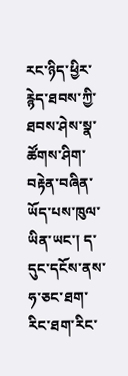རང་ཉིད་ཕྱིར་རྙེད་ཐབས་ཀྱི་ཐབས་ཤེས་སྣ་ཚོགས་ཤིག་བརྟེན་བཞིན་ཡོད་པས་ཁུལ་ཡིན་ཡང་། ད་དུང་དངོས་ནས་ཧ་ཅང་ཐག་རིང་ཐག་རིང་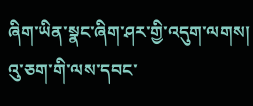ཞིག་ཡིན་སྣང་ཞིག་ཤར་གྱི་འདུག་ལགས། འུ་ཅག་གི་ལས་དབང་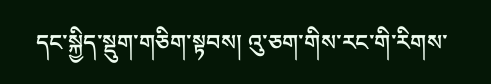དང་སྐྱིད་སྡུག་གཅིག་སྟབས། འུ་ཅག་གིས་རང་གི་རིགས་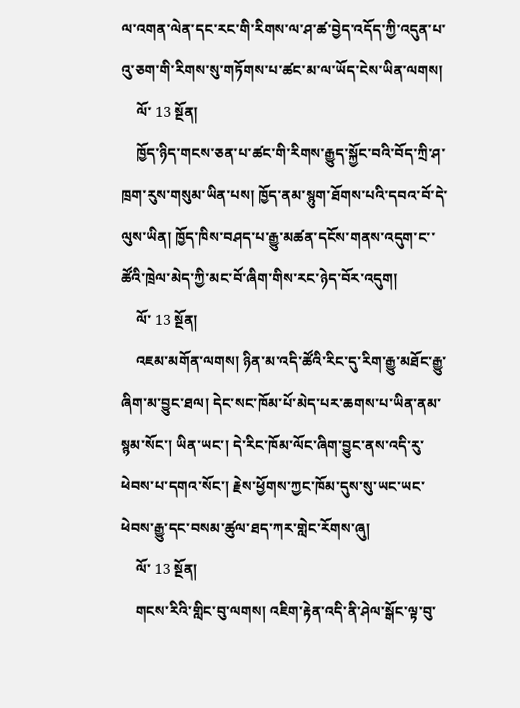ལ་འགན་ལེན་དང་རང་གི་རིགས་ལ་ཤ་ཚ་བྱེད་འདོད་ཀྱི་འདུན་པ་འུ་ཅག་གི་རིགས་སུ་གཏོགས་པ་ཚང་མ་ལ་ཡོད་ངེས་ཡིན་ལགས།
    ལོ་ 13 སྔོན།
    ཁྱོད་ཉིད་གངས་ཅན་པ་ཚང་གི་རིགས་རྒྱུད་སྐྱོང་བའི་བོད་ཀྲི་ཤ་ཁྲག་རུས་གསུམ་ཡིན་པས། ཁྱོད་ནམ་སྙུག་ཐོགས་པའི་དབའ་བོ་དེ་ལུས་ཡིན། ཁྱོད་ཁིས་བཤད་པ་རྒྱུ་མཚན་དངོས་གནས་འདུག་ང་་ཚོའི་ཁྲེལ་མེད་ཀྱི་མང་བོ་ཞིག་གིས་རང་ཉེད་བོར་འདུག།
    ལོ་ 13 སྔོན།
    འཇམ་མགོན་ལགས། ཉིན་མ་འདི་ཚོའི་རིང་དུ་རིག་རྒྱུ་མཐོང་རྒྱུ་ཞིག་མ་བྱུང་ཐལ། དེང་སང་ཁོམ་པོ་མེད་པར་ཆགས་པ་ཡིན་ནམ་སྙམ་སོང་། ཡིན་ཡང་། དེ་རིང་ཁོམ་ལོང་ཞིག་བྱུང་ནས་འདི་རུ་ཕེབས་པ་དགའ་སོང་། རྗེས་ཕྱོགས་ཀྱང་ཁོམ་དུས་སུ་ཡང་ཡང་ཕེབས་རྒྱུ་དང་བསམ་ཚུལ་ཐད་ཀར་གླེང་རོགས་ཞུ།
    ལོ་ 13 སྔོན།
    གངས་རིའི་གླིང་བུ་ལགས། འཇིག་རྟེན་འདི་ནི་ཤེལ་སྒོང་ལྟ་བུ་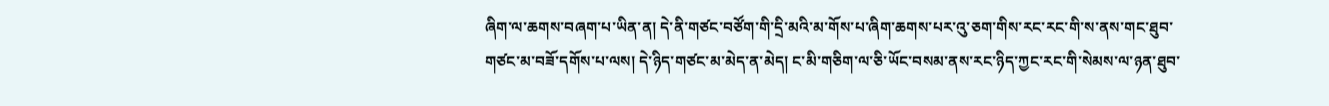ཞིག་ལ་ཆགས་བཞག་པ་ཡིན་ན། དེ་ནི་གཙང་བཙོག་གི་དྲི་མའི་མ་གོས་པ་ཞིག་ཆགས་པར་འུ་ཅག་གིས་རང་རང་གི་ས་ནས་གང་ཐུབ་གཙང་མ་བཟོ་དགོས་པ་ལས། དེ་ཉིད་གཙང་མ་མེད་ན་མེད། ང་མི་གཅིག་ལ་ཅི་ཡོང་བསམ་ནས་རང་ཉིད་ཀྱང་རང་གི་སེམས་ལ་ཉན་ཐུབ་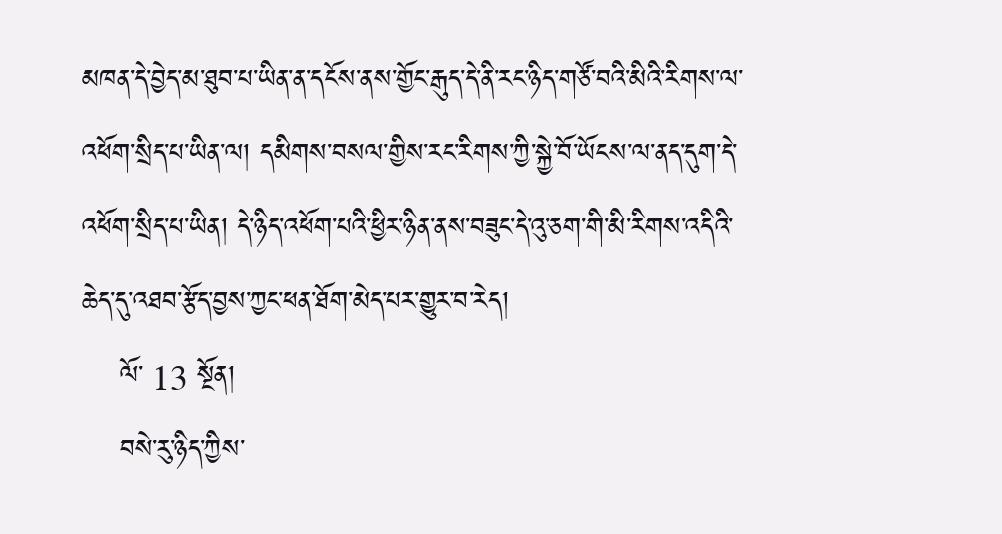མཁན་དེ་བྱེད་མ་ཐུབ་པ་ཡིན་ན་དངོས་ནས་གྱོང་རྒུད་དེ་ནི་རང་ཉིད་གཙོ་བའི་མིའི་རིགས་ལ་འཕོག་སྲིད་པ་ཡིན་ལ། དམིགས་བསལ་གྱིས་རང་རིགས་ཀྱི་སྐྱེ་བོ་ཡོངས་ལ་ནད་དུག་དེ་འཕོག་སྲིད་པ་ཡིན། དེ་ཉིད་འཕོག་པའི་ཕྱིར་ཉིན་ནས་བཟུང་དེ་འུ་ཅག་གི་མི་རིགས་འདིའི་ཆེད་དུ་འཐབ་རྩོད་བྱས་ཀྱང་ཕན་ཐོག་མེད་པར་གྱུར་བ་རེད།
    ལོ་ 13 སྔོན།
    བསེ་རུ་ཉིད་ཀྱིས་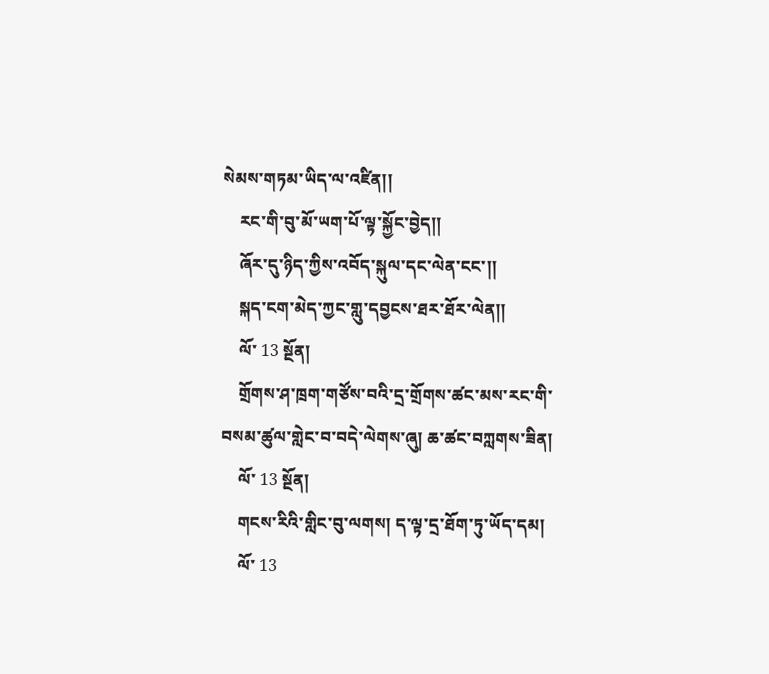སེམས་གཏམ་ཡིད་ལ་འཛིན།།
    རང་གི་བུ་མོ་ཡག་པོ་ལྟ་སྐྱོང་བྱེད།།
    ཞོར་དུ་ཉིད་ཀྱིས་འབོད་སྐུལ་དང་ལེན་ངང་།།
    སྐད་ངག་མེད་ཀྱང་གླུ་དབྱངས་ཐར་ཐོར་ལེན།།
    ལོ་ 13 སྔོན།
    གྲོགས་ཤ་ཁྲག་གཙོས་བའི་དྲ་གྲོགས་ཚང་མས་རང་གི་བསམ་ཚུལ་གླེང་བ་བདེ་ལེགས་ཞུ། ཆ་ཚང་བཀླགས་ཟིན།
    ལོ་ 13 སྔོན།
    གངས་རིའི་གླིང་བུ་ལགས། ད་ལྟ་དྲ་ཐོག་ཏུ་ཡོད་དམ།
    ལོ་ 13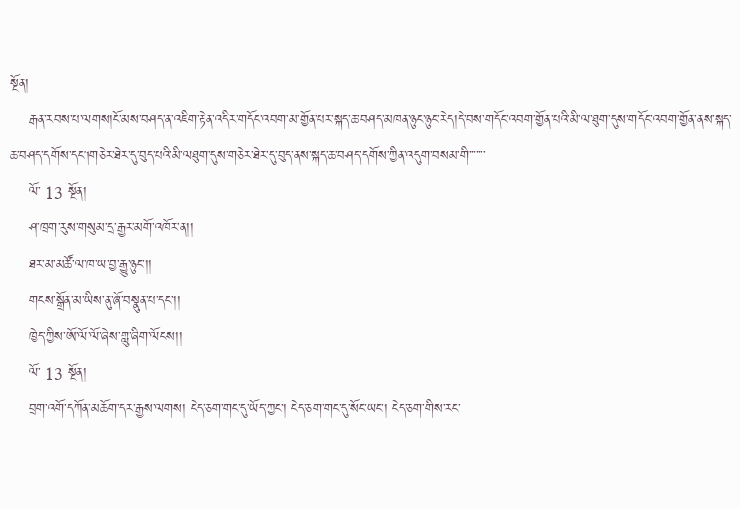སྔོན།
    རྒན་རབས་པ་ལགས།ངོ་མས་བཤད་ན་འཇིག་རྟེན་འདིར་གདོང་འབག་མ་གྱོན་པར་སྐད་ཆ་བཤད་མཁན་ཉུང་ཉུང་རེད།དེ་བས་གདོང་འབག་གྱོན་པའི་མི་ལ་ཐུག་དུས་གདོང་འབག་གྱོན་ནས་སྐད་ཆ་བཤད་དགོས་དང།གཅེར་ཐེར་དུ་བུད་པའི་མི་ལཐུག་དུས་གཅེར་ཐེར་དུ་བུད་ནས་སྐད་ཆ་བཤད་དགོས་ཀྱིན་འདུག་བསམ་གི་་་་་་་
    ལོ་ 13 སྔོན།
    ཤ་ཁྲག་རུས་གསུམ་དྲ་རྒྱར་མགོ་འཁོར་ན།།
    ཐར་མ་མཚོ་ལ་ཁ་ཡ་བྱ་རྒྱུ་ཉུང་།།
    གངས་སྒྲོན་མ་ཡིས་ནུ་ཞོ་བསྣུན་པ་དང་།།
    ཁྱེད་ཀྱིས་ཨོ་ལོ་ལོ་ཞེས་གླུ་ཞིག་ལོངས།།
    ལོ་ 13 སྔོན།
    བྲག་འགོ་དཀོན་མཆོག་དར་རྒྱས་ལགས། ངེད་ཅག་གང་དུ་ཡོད་ཀྱང་། ངེད་ཅག་གང་དུ་སོང་ཡང་། ངེད་ཅག་གིས་རང་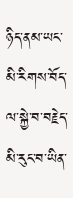ཉིད་ནམ་ཡང་མི་རིགས་བོད་ལ་སྐྱེ་བ་བརྗེད་མི་རུང་བ་ཡིན་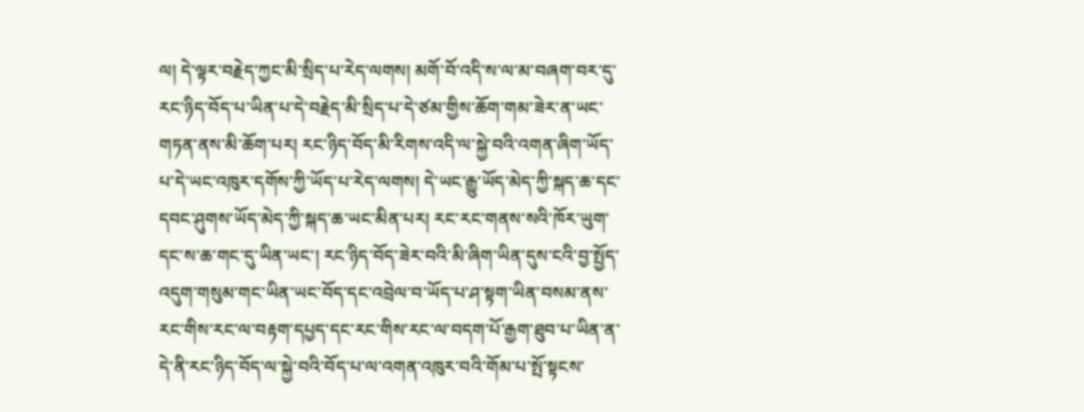ལ། དེ་ལྟར་བརྗེད་ཀྱང་མི་སྲིད་པ་རེད་ལགས། མགོ་བོ་འདི་ས་ལ་མ་བཞག་བར་དུ་རང་ཉིད་བོད་པ་ཡིན་པ་དེ་བརྗེད་མི་སྲིད་པ་དེ་ཙམ་གྱིས་ཆོག་གམ་ཟེར་ན་ཡང་གཏན་ནས་མི་ཆོག་པར། རང་ཉིད་བོད་མི་རིགས་འདི་ལ་སྐྱེ་བའི་འགན་ཞིག་ཡོད་པ་དེ་ཡང་འཁུར་དགོས་ཀྱི་ཡོད་པ་རེད་ལགས། དེ་ཡང་རྒྱུ་ཡོད་མེད་ཀྱི་སྐད་ཆ་དང་དབང་ཤུགས་ཡོད་མེད་ཀྱི་སྐད་ཆ་ཡང་མིན་པར། རང་རང་གནས་སའི་ཁོར་ཡུག་དང་ས་ཆ་གང་དུ་ཡིན་ཡང་། རང་ཉིད་བོད་ཟེར་བའི་མི་ཞིག་ཡིན་དུས་ངའི་བྱ་སྤྱོད་འདུག་གསུམ་གང་ཡིན་ཡང་བོད་དང་འབྲེལ་བ་ཡོད་པ་ཤ་སྟག་ཡིན་བསམ་ནས་རང་གིས་རང་ལ་བརྟག་དཔྱད་དང་རང་གིས་རང་ལ་བདག་པོ་རྒྱག་ཐུབ་པ་ཡིན་ན་དེ་ནི་རང་ཉིད་བོད་ལ་སྐྱེ་བའི་བོད་པ་ལ་འགན་འཁུར་བའི་གོམ་པ་སྤོ་སྟངས་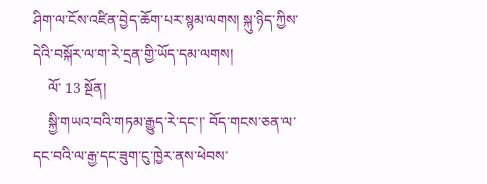ཤིག་ལ་ངོས་འཛིན་བྱེད་ཆོག་པར་སྙམ་ལགས། སྐུ་ཉིད་ཀྱིས་དེའི་བསྐོར་ལ་ག་རེ་དྲན་གྱི་ཡོད་དམ་ལགས།
    ལོ་ 13 སྔོན།
    སྐྱི་གཡའ་བའི་གཏམ་རྒྱུད་རེ་དང་།་ བོད་གངས་ཅན་ལ་དང་བའི་ལ་རྒྱ་དང་ཟུག་ངུ་ཁྱེར་ནས་ཕེབས་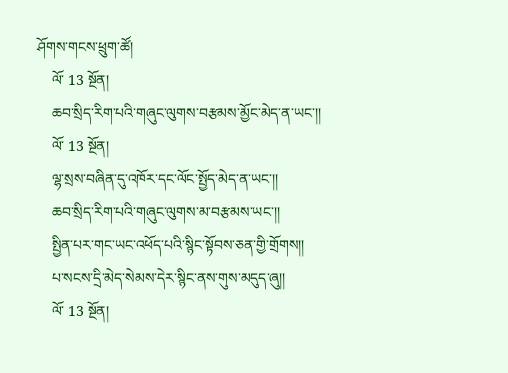ཤོགས་གངས་ཕྲུག་ཚོ།
    ལོ་ 13 སྔོན།
    ཆབ་སྲིད་རིག་པའི་གཞུང་ལུགས་བརྩམས་མྱོང་མེད་ན་ཡང་།།
    ལོ་ 13 སྔོན།
    ལྷ་སྲས་བཞིན་དུ་འཁོར་དང་ལོང་སྤྱོད་མེད་ན་ཡང་།།
    ཆབ་སྲིད་རིག་པའི་གཞུང་ལུགས་མ་བརྩམས་ཡང་།།
    སྤྱིན་པར་གང་ཡང་འཕོད་པའི་སྙིང་སྟོབས་ཅན་གྱི་གྲོགས།།
    པ་སངས་དྲི་མེད་སེམས་དེར་སྙིང་ནས་གུས་མདུད་ཞུ།།
    ལོ་ 13 སྔོན།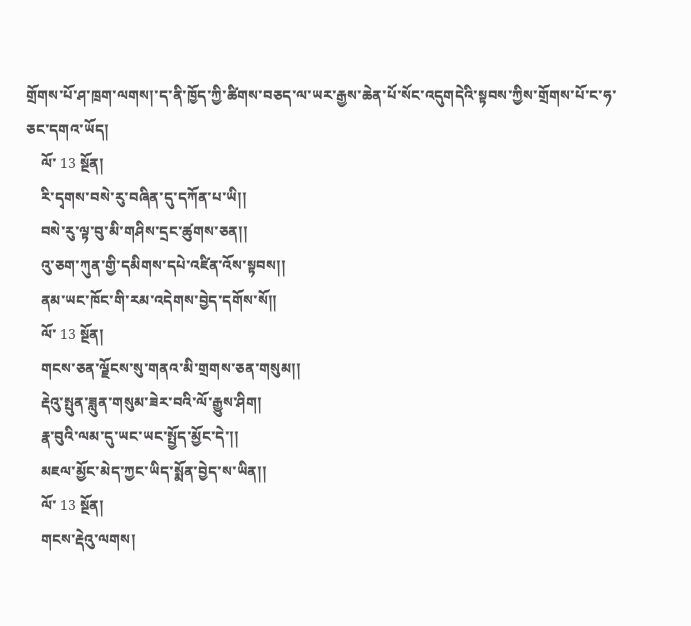གྲོགས་པོ་ཤ་ཁྲག་ལགས།་ད་ནི་ཁྱོད་ཀྱི་ཚིགས་བཅད་ལ་ཡར་རྒྱས་ཆེན་པོ་སོང་འདུགདེའི་སྟབས་ཀྱིས་གྲོགས་པོ་ང་ཧ་ཅང་དགའ་ཡོད།
    ལོ་ 13 སྔོན།
    རི་དྭགས་བསེ་རུ་བཞིན་དུ་དཀོན་པ་ཡི།།
    བསེ་རུ་ལྟ་བུ་མི་གཤིས་དྲང་ཚུགས་ཅན།།
    འུ་ཅག་ཀུན་གྱི་དམིགས་དཔེ་འཛིན་འོས་སྟབས།།
    ནམ་ཡང་ཁོང་གི་རམ་འདེགས་བྱེད་དགོས་སོ།།
    ལོ་ 13 སྔོན།
    གངས་ཅན་ལྗོངས་སུ་གནའ་མི་གྲགས་ཅན་གསུམ།།
    རྡེའུ་སྤུན་ཟླུན་གསུམ་ཟེར་བའི་ལོ་རྒྱུས་ཤིག།
    རྣ་བུའི་ལམ་དུ་ཡང་ཡང་སྤྱོད་མྱོང་དེ་།།
    མཇལ་མྱོང་མེད་ཀྱང་ཡིད་སྨོན་བྱེད་ས་ཡིན།།
    ལོ་ 13 སྔོན།
    གངས་རྡེའུ་ལགས།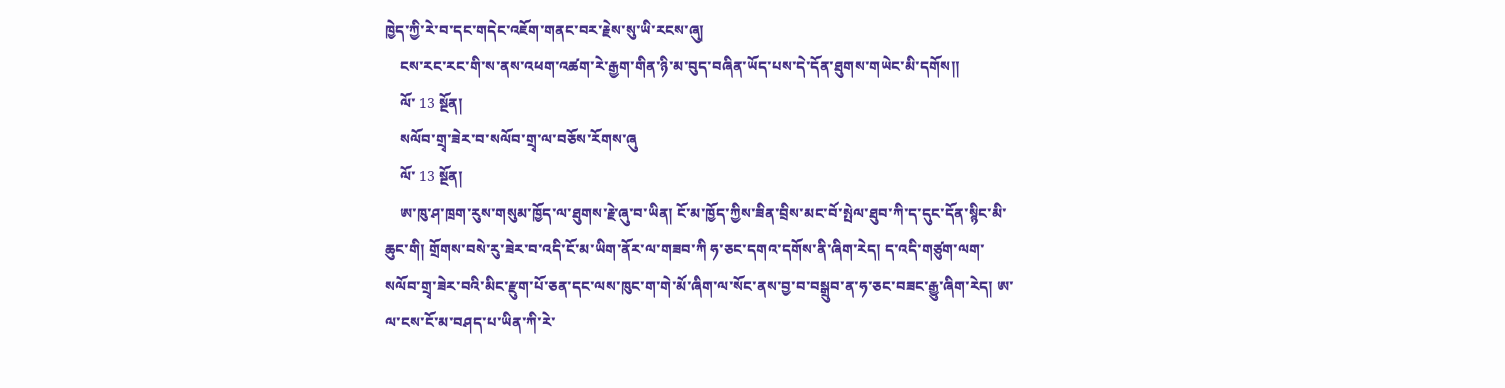ཁྱེད་ཀྱི་རེ་བ་དང་གདེང་འཇོག་གནང་བར་རྗེས་སུ་ཡི་རངས་ཞུ།
    ངས་རང་རང་གི་ས་ནས་འཕག་འཚག་རེ་རྒྱག་གིན་ཉི་མ་བུད་བཞིན་ཡོད་པས་དེ་དོན་ཐུགས་གཡེང་མི་དགོས།།
    ལོ་ 13 སྔོན།
    སལོབ་གྲྭ་ཟེར་བ་སལོབ་གྲྭ་ལ་བཅོས་རོགས་ཞུ
    ལོ་ 13 སྔོན།
    ཨ་ཁུ་ཤ་ཁྲག་རུས་གསུམ་ཁྱོད་ལ་ཐུགས་རྗེ་ཞུ་བ་ཡིན། ངོ་མ་ཁྱོད་ཀྱིས་ཟིན་བྲིས་མང་བོ་སྤེལ་ཐུབ་ཀི་ད་དུང་དོན་སྙིང་མི་ཆུང་གི། གྲོགས་བསེ་རུ་ཟེར་བ་འདི་ངོ་མ་ཡིག་ནོར་ལ་གཟབ་ཀི ཧ་ཅང་དགའ་དགོས་ནི་ཞིག་རེད། ད་འདི་གཙུག་ལག་སལོབ་གྲྭ་ཟེར་བའི་མིང་རྫུག་པོ་ཅན་དང་ལས་ཁུང་ག་གེ་མོ་ཞིག་ལ་སོང་ནས་བྱ་བ་བསྒྲུབ་ན་ཧ་ཅང་བཟང་རྒྱུ་ཞིག་རེད། ཨ་ལ་ངས་ངོ་མ་བཤད་པ་ཡིན་ཀི་རེ་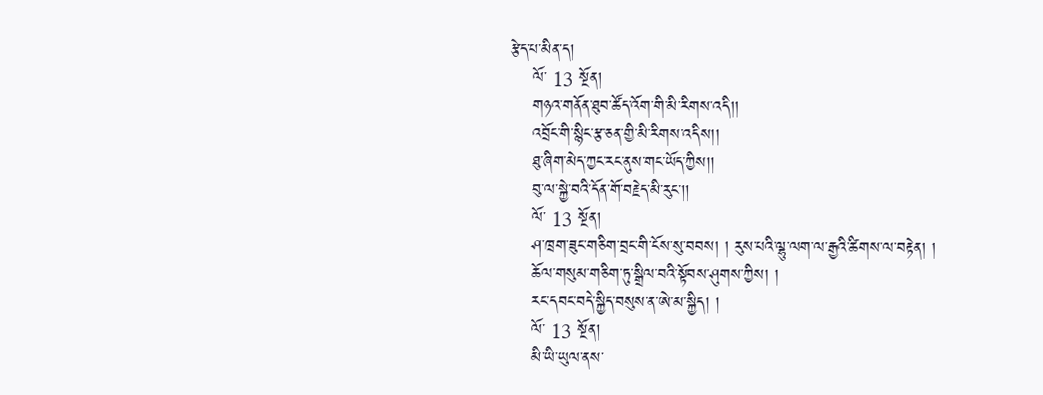རྩེད་པ་མིན་ད།
    ལོ་ 13 སྔོན།
    གཉའ་གནོན་ཐུབ་ཚོད་འོག་གི་མི་རིགས་འདི།།
    འབྲོང་གི་སྙིང་རྩ་ཅན་གྱི་མི་རིགས་འདིས།།
    ཐུ་ཞིག་མེད་ཀྱང་རང་ནུས་གང་ཡོད་ཀྱིས།།
    བུ་ལ་སྐྱེ་བའི་དོན་གོ་བརྗེད་མི་རུང་།།
    ལོ་ 13 སྔོན།
    ཤ་ཁྲག་ཟུང་གཅིག་བྲང་གི་ངོས་སུ་བབས། ། རུས་པའི་ལྷུ་ལག་ལ་རྒྱའི་ཚིགས་ལ་བརྟེན། །
    ཆོལ་གསུམ་གཅིག་ཏུ་སྒྲིལ་བའི་སྟོབས་ཤུགས་ཀྱིས། །
    རང་དབང་བདེ་སྐྱིད་བསུས་ན་ཨེ་མ་སྐྱིད། །
    ལོ་ 13 སྔོན།
    མི་ཡི་ཡུལ་ནས་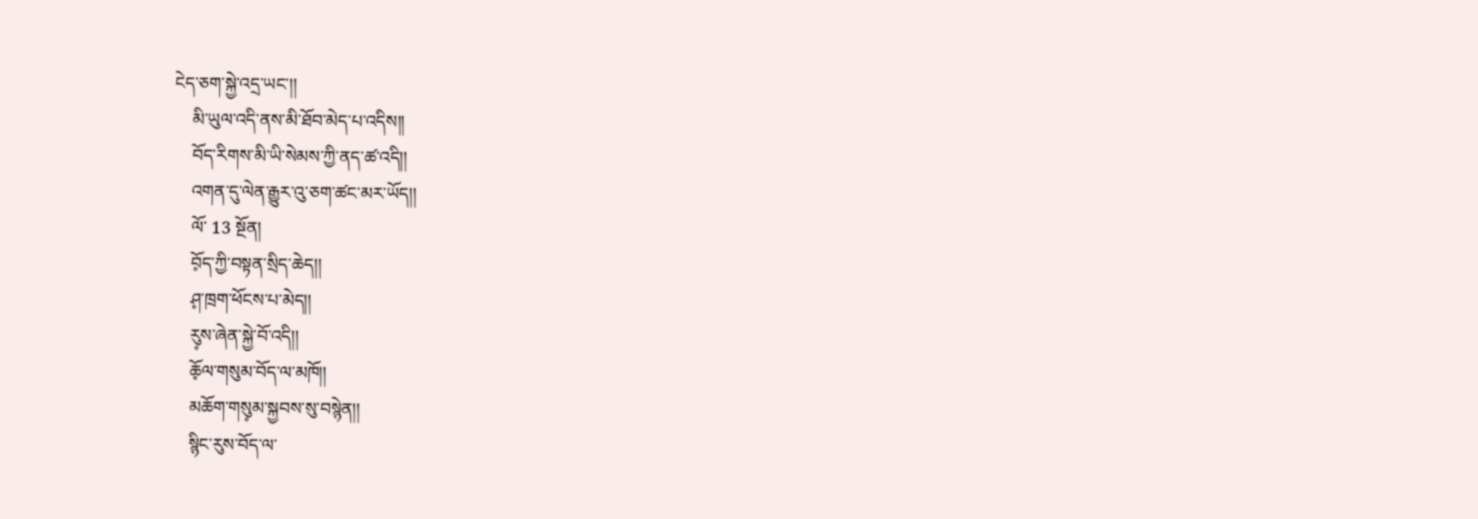ངེད་ཅག་སྐྱེ་འདྲ་ཡང་།།
    མི་ཡུལ་འདི་ནས་མི་ཐོབ་མེད་པ་འདིས།།
    བོད་རིགས་མི་ཡི་སེམས་ཀྱི་ནད་ཚ་འདི།།
    འགན་དུ་ལེན་རྒྱུར་འུ་ཅག་ཚང་མར་ཡོད།།
    ལོ་ 13 སྔོན།
    བོ༷ད་ཀྱི་བསྟན་སྲིད་ཆེད།།
    ཤ༷་ཁྲག་ཕོངས་པ་མེད།།
    རུ༷ས་ཞེན་སྐྱེ་བོ་འདི།།
    ཆོ༷ལ་གསུམ་བོད་ལ་མཁོ།།
    མཆོག་གསུ༷མ་སྐྱབས་སུ་བསྙེན།།
    སྙིང་རུས་བོད་ལ་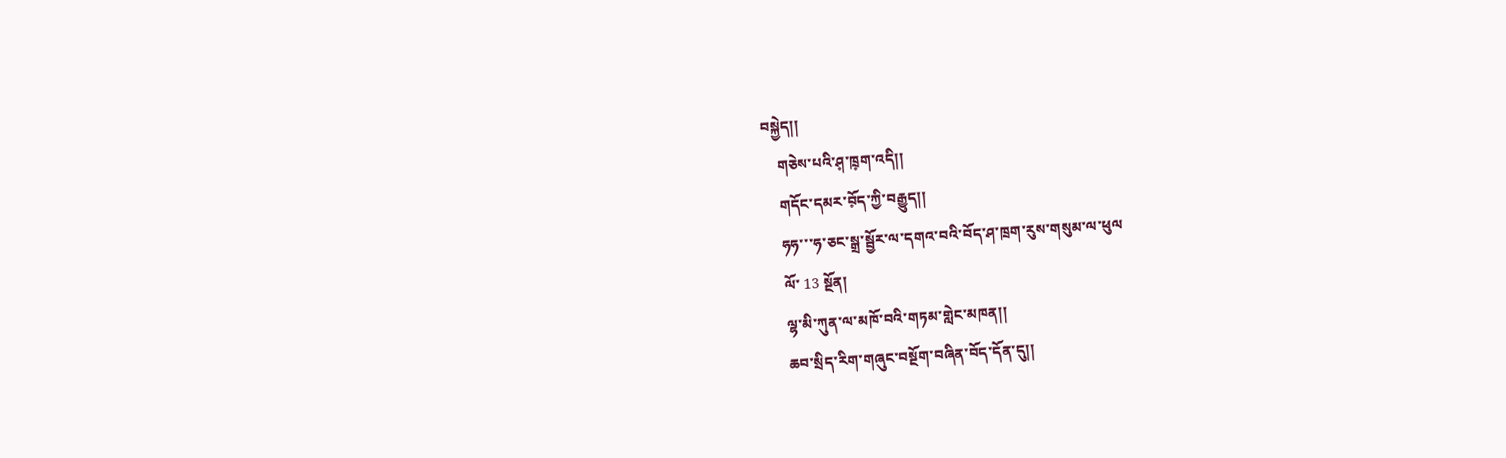བསྐྱེད།།
    གཅེས་པའི་ཤ༷་ཁྲ༷ག་འདི།།
    གདོང་དམར་བོ༷ད་ཀྱི་བརྒྱུད།།
    ཧཧ་་་ཧ་ཅང་སྒྲ་སྦྱོར་ལ་དགའ་བའི་བོད་ཤ་ཁྲག་རུས་གསུམ་ལ་ཕུལ
    ལོ་ 13 སྔོན།
    ལྷ་མི་ཀུན་ལ་མཁོ་བའི་གཏམ་གླེང་མཁན།།
    ཆབ་སྲིད་རིག་གཞུང་བསྔོག་བཞིན་བོད་དོན་དུ།།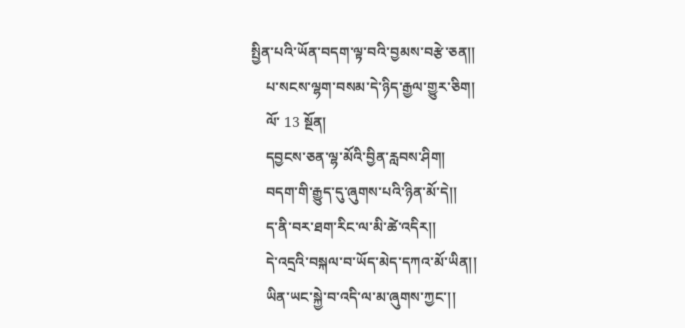སྤྱིན་པའི་ཡོན་བདག་ལྟ་བའི་བྱམས་བརྩེ་ཅན།།
    པ་སངས་ལྷག་བསམ་དེ་ཉིད་རྒྱལ་གྱུར་ཅིག།
    ལོ་ 13 སྔོན།
    དབྱངས་ཅན་ལྷ་མོའི་བྱིན་རླབས་ཤིག།
    བདག་གི་རྒྱུད་དུ་ཞུགས་པའི་ཉིན་མོ་དེ།།
    ད་ནི་བར་ཐག་རིང་ལ་མི་ཚེ་འདིར།།
    དེ་འདྲའི་བསྐལ་བ་ཡོད་མེད་དཀའ་མོ་ཡིན།།
    ཡིན་ཡང་སྐྱེ་བ་འདི་ལ་མ་ཞུགས་ཀྱང་།།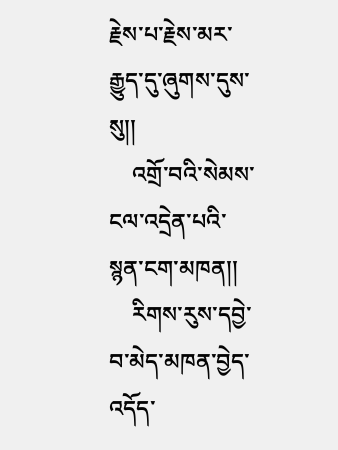རྗེས་པ་རྗེས་མར་རྒྱུད་དུ་ཞུགས་དུས་སུ།།
    འགྲོ་བའི་སེམས་ངལ་འདྲེན་པའི་སྙན་ངག་མཁན།།
    རིགས་རུས་དབྱེ་བ་མེད་མཁན་བྱེད་འདོད་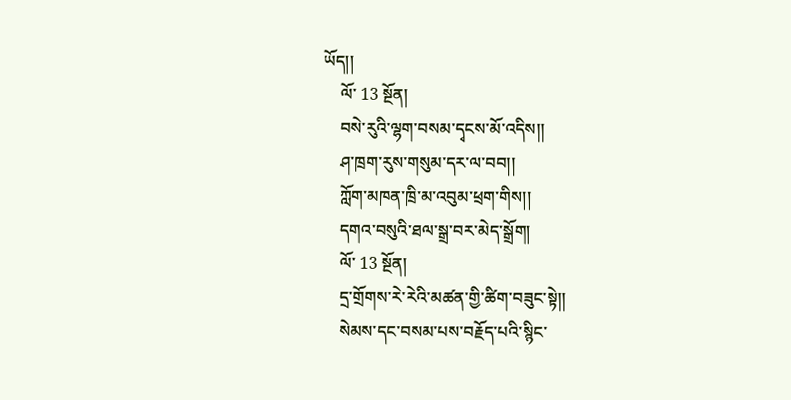ཡོད།།
    ལོ་ 13 སྔོན།
    བསེ་རུའི་ལྷག་བསམ་དྭངས་མོ་འདིས།།
    ཤ་ཁྲག་རུས་གསུམ་དར་ལ་བབ།།
    ཀློག་མཁན་ཁྲི་མ་འབུམ་ཕྲག་གིས།།
    དགའ་བསུའི་ཐལ་སྒྲ་བར་མེད་སྒྲོག།
    ལོ་ 13 སྔོན།
    དྲ་གྲོགས་རེ་རེའི་མཚན་གྱི་ཚིག་བཟུང་སྟེ།།
    སེམས་དང་བསམ་པས་བརྗོད་པའི་སྙིང་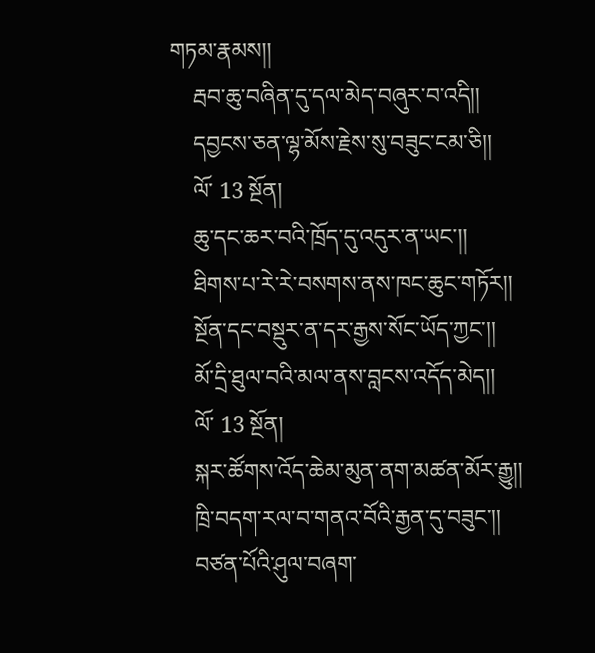གཏམ་རྣམས།།
    རྦབ་ཆུ་བཞིན་དུ་དལ་མེད་བཞུར་བ་འདི།།
    དབྱངས་ཅན་ལྷ་མོས་རྗེས་སུ་བཟུང་ངམ་ཅི།།
    ལོ་ 13 སྔོན།
    ཆུ་དང་ཆར་བའི་ཁྲོད་དུ་འདུར་ན་ཡང་།།
    ཐིགས་པ་རེ་རེ་བསགས་ནས་ཁང་ཆུང་གཏོར།།
    སྔོན་དང་བསྡུར་ན་དར་རྒྱས་སོང་ཡོད་ཀྱང་།།
    མོ་དྲི་ཐུལ་བའི་མལ་ནས་བླངས་འདོད་མེད།།
    ལོ་ 13 སྔོན།
    སྐར་ཚོགས་འོད་ཆེམ་མུན་ནག་མཚན་མོར་རྒྱུ།།
    ཁྲི་བདག་རལ་བ་གནའ་བོའི་རྒྱན་དུ་བཟུང་།།
    བཙན་པོའི་ཤུལ་བཞག་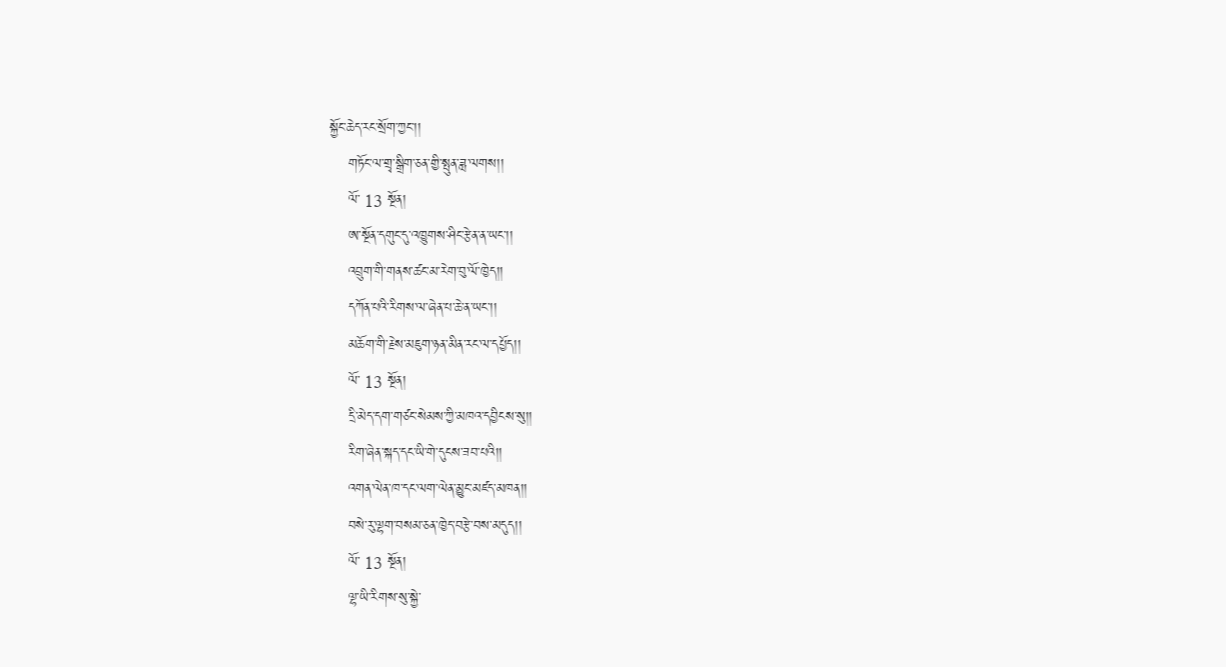སྐྱོང་ཆེད་རང་སྲོག་ཀྱང་།།
    གཏོང་ལ་གྲྭ་སྒྲིག་ཅན་གྱི་སྤུན་ཟླ་ལགས།།
    ལོ་ 13 སྔོན།
    ཨ་སྔོན་དགུང་དུ་འཁྱུགས་ཤིང་རྩེན་ན་ཡང་།།
    འབྲུག་གི་གནས་ཚང་མ་རེག་བུ་ལོ་ཁྱེད།།
    དཀོན་པའི་རིགས་ལ་ཞེན་པ་ཆེ་ན་ཡང་།།
    མཆོག་གི་རྗེས་མཇུག་ཉན་མིན་རང་ལ་དཔྱོད།།
    ལོ་ 13 སྔོན།
    དྲི་མེད་དག་གཙང་སེམས་ཀྱི་མཁའ་དབྱིངས་སུ།།
    རིག་ཞེན་སྐད་དང་ཡི་གེ་དུངས་ཟབ་པའི།།
    འགན་ལེན་ཁ་དང་ལག་ལེན་མྱུང་མཛད་མཁན།།
    བསེ་རུ་ལྷག་བསམ་ཅན་ཁྱེད་བརྩེ་བས་མདུད།།
    ལོ་ 13 སྔོན།
    ལྷ་ཡི་རིགས་སུ་སྐྱེ་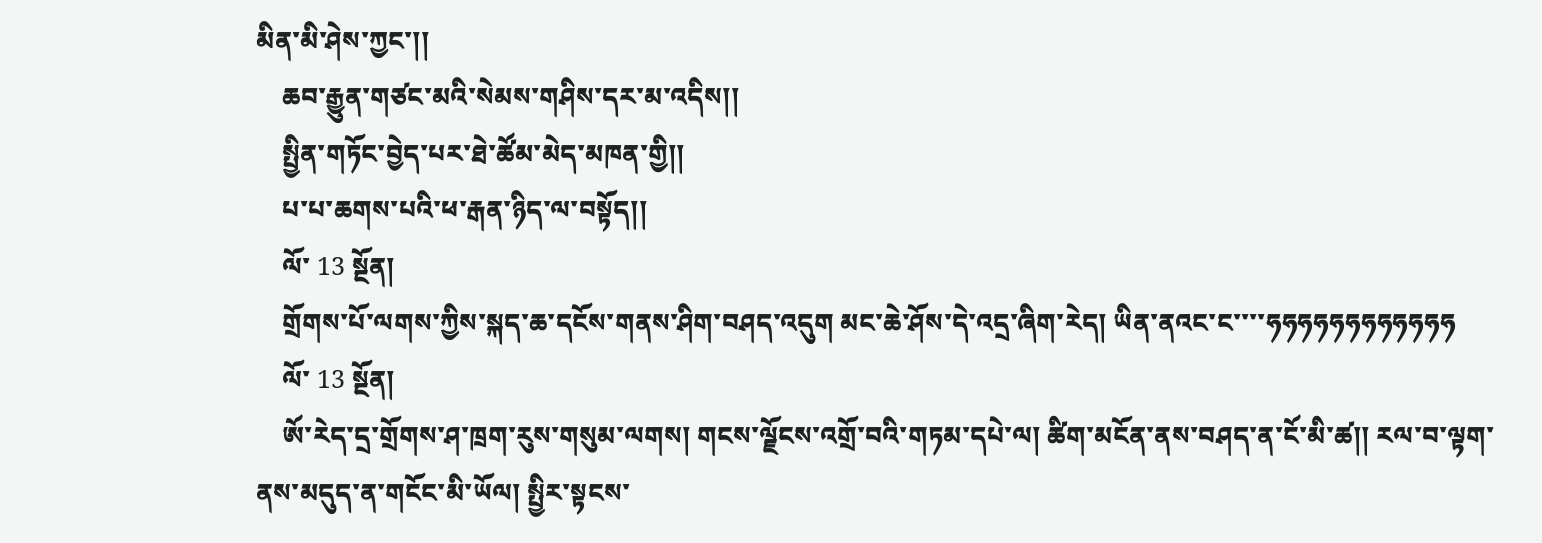མིན་མི་ཤེས་ཀྱང་།།
    ཆབ་རྒྱུན་གཙང་མའི་སེམས་གཤིས་དར་མ་འདིས།།
    སྤྱིན་གཏོང་བྱེད་པར་ཐེ་ཚོམ་མེད་མཁན་གྱི།།
    པ་པ་ཆགས་པའི་ཕ་རྒན་ཉིད་ལ་བསྟོད།།
    ལོ་ 13 སྔོན།
    གྲོགས་པོ་ལགས་ཀྱིས་སྐད་ཆ་དངོས་གནས་ཤིག་བཤད་འདུག མང་ཆེ་ཤོས་དེ་འདྲ་ཞིག་རེད། ཡིན་ནའང་ང་་་་ཧཧཧཧཧཧཧཧཧཧཧཧ
    ལོ་ 13 སྔོན།
    ཨོ་རེད་དྲ་གྲོགས་ཤ་ཁྲག་རུས་གསུམ་ལགས། གངས་ལྗོངས་འགྲོ་བའི་གཏམ་དཔེ་ལ། ཚིག་མངོན་ནས་བཤད་ན་ངོ་མི་ཚ།། རལ་བ་ལྟག་ནས་མདུད་ན་གངོང་མི་ཡོལ། སྤྱིར་སྟངས་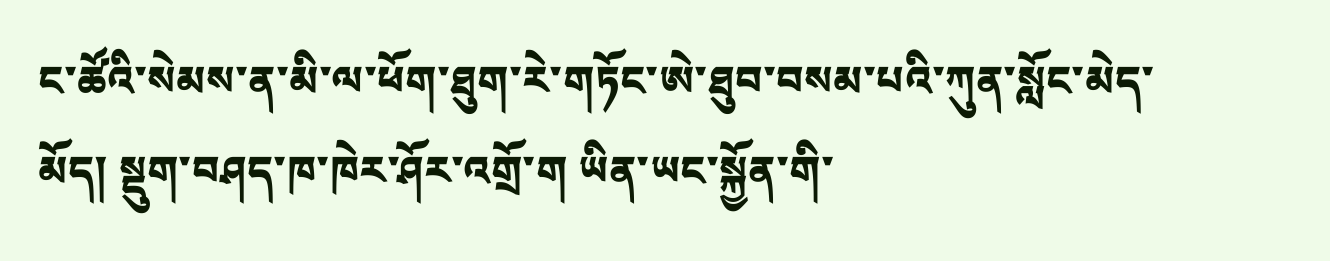ང་ཚོའི་སེམས་ན་མི་ལ་ཕོག་ཐུག་རེ་གཏོང་ཨེ་ཐུབ་བསམ་པའི་ཀུན་སློང་མེད་མོད། སྡུག་བཤད་ཁ་ཁེར་ཤོར་འགྲོ་ག ཡིན་ཡང་སྐྱོན་གི་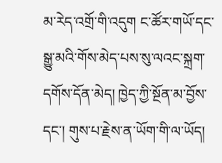མ་རེད་འགྲོ་གི་འདུག ང་ཚོར་གཡོ་དང་སྒྱུ་མའི་གོས་མེད་པས་སུ་ལའང་སྐྲག་དགོས་དོན་མེད། ཁྱེད་ཀྱི་སྔོན་མ་བྱོས་དང་། གུས་པ་རྗེས་ན་ཡོག་གི་ལ་ཡོད།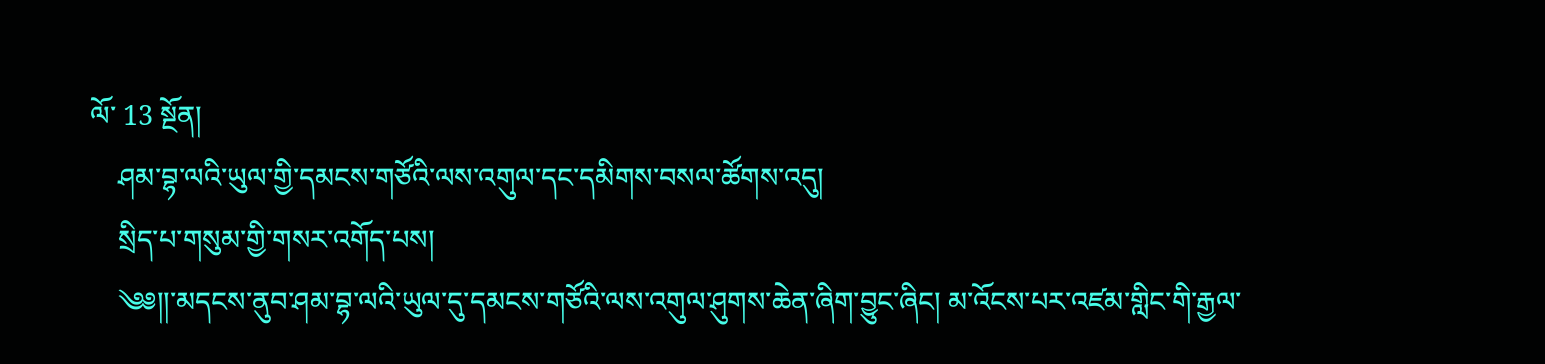ལོ་ 13 སྔོན།
    ཤམ་བྷ་ལའི་ཡུལ་གྱི་དམངས་གཙོའི་ལས་འགུལ་དང་དམིགས་བསལ་ཚོགས་འདུ།
    སྲིད་པ་གསུམ་གྱི་གསར་འགོད་པས།
    ༄༅།།་མདངས་ནུབ་ཤམ་བྷ་ལའི་ཡུལ་དུ་དམངས་གཙོའི་ལས་འགུལ་ཤུགས་ཆེན་ཞིག་བྱུང་ཞིང། མ་འོངས་པར་འཛམ་གླིང་གི་རྒྱལ་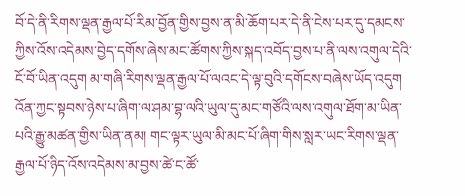བོ་དེ་ནི་རིགས་ལྡན་རྒྱལ་པོ་རིམ་བྱོན་གྱིས་བྱས་ན་མི་ཆོག་པར་དེ་ནི་ངེས་པར་དུ་དམངས་ཀྱིས་འོས་འདེམས་བྱེད་དགོས་ཞེས་མང་ཚོགས་ཀྱིས་སྐད་འབོད་བྱས་པ་ནི་ལས་འགུལ་དེའི་ངོ་བོ་ཡིན་འདུག མ་གཞི་རིགས་ལྡན་རྒྱལ་པོ་ལའང་དེ་ལྟ་བུའི་དགོངས་བཞེས་ཡོད་འདུག འོན་ཀྱང་སྟབས་ཉེས་པ་ཞིག་ལ་ཤམ་བྷ་ལའི་ཡུལ་དུ་མང་གཙོའི་ལས་འགུལ་ཐོག་མ་ཡིན་པའི་རྒྱུ་མཚན་གྱིས་ཡིན་ནམ། གང་ལྟར་ཡུལ་མི་མང་པོ་ཞིག་གིས་སླར་ཡང་རིགས་ལྡན་རྒྱལ་པོ་ཉིད་འོས་འདེམས་མ་བྱས་ཚེ་ང་ཚོ་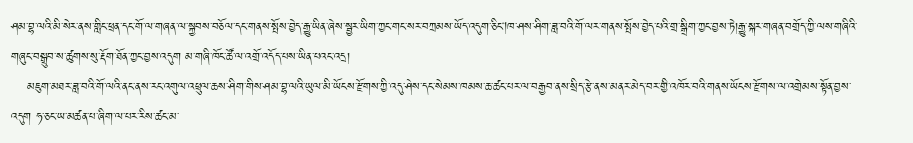ཤམ་བྷ་ལའི་མི་སེར་ནས་གླིང་ཕྲན་དང་གོ་ལ་གཞན་ལ་སྐྱབས་བཅོལ་དང་གནས་སྤོས་བྱེད་རྒྱུ་ཡིན་ཞེས་སྦྱར་ཡིག་ཀྱང་གང་སར་བཀྲམས་ཡོད་འདུག་ཅིང།ཁ་ཤས་ཤིག་ཟླ་བའི་གོ་ལར་གནས་སྤོས་བྱེད་པའི་གྲ་སྒྲིག་ཀྱང་བྱས་ཏེ།རྒྱུ་སྐར་གཞན་བགྲོད་ཀྱི་ལས་གཞིའི་གཞུང་བསྒྲུབ་ས་ཚུགས་སུ་རྡོག་ཐོན་ཀྱང་བྱས་འདུག མ་གཞི་ཁོང་ཚོ་ལ་འགྲོ་འདོད་པས་ཡིན་པའང་འདྲ།
    མཇུག་མཐར་ཟླ་བའི་གོ་ལའི་ནང་ནས་རང་འགུལ་འཕྲུལ་ཆས་ཤིག་གིས་ཤམ་བྷ་ལའི་ཡུལ་མི་ཡོངས་རྫོགས་ཀྱི་འདུ་ཤེས་དང་སེམས་ཁམས་ཆ་ཚང་པར་ལ་བརྒྱབ་ནས་སྲིད་རྩེ་ནས་མནར་མེད་བར་གྱི་འཁོར་བའི་གནས་ཡོངས་རྫོགས་ལ་འགྲེམས་སྟོན་བྱས་འདུག ཧ་ཅང་ཡ་མཚན་པ་ཞིག་ལ་པར་རིས་ཚང་མ་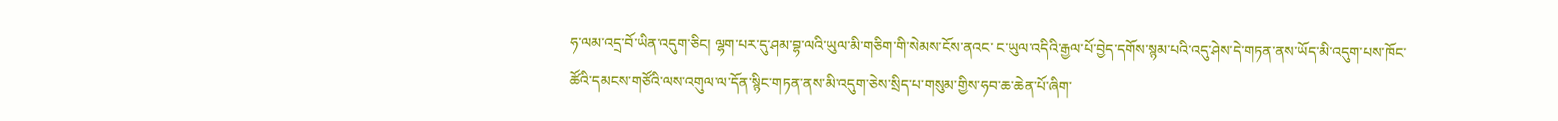ཧ་ལམ་འདྲ་བོ་ཡིན་འདུག་ཅིང། ལྷག་པར་དུ་ཤམ་བྷ་ལའི་ཡུལ་མི་གཅིག་གི་སེམས་ངོས་ནའང་ ང་ཡུལ་འདིའི་རྒྱལ་པོ་བྱེད་དགོས་སྙམ་པའི་འདུ་ཤེས་དེ་གཏན་ནས་ཡོད་མི་འདུག་པས་ཁོང་ཚོའི་དམངས་གཙོའི་ལས་འགུལ་ལ་དོན་སྙིང་གཏན་ནས་མི་འདུག་ཅེས་སྲིད་པ་གསུམ་གྱིས་ཧབ་ཆ་ཆེན་པོ་ཞིག་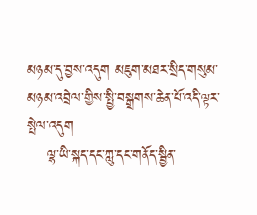མཉམ་དུ་བྱས་འདུག མཇུག་མཐར་སྲིད་གསུམ་མཉམ་འབྲེལ་གྱིས་སྤྱི་བསྒྲགས་ཆེན་པོ་འདི་ལྟར་སྤེལ་འདུག
    ལྷ་ཡི་སྐད་དང་ཀླུ་དང་གནོད་སྦྱིན་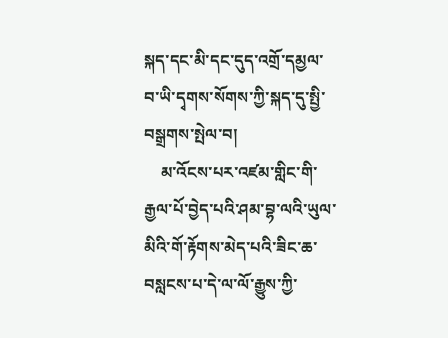སྐད་དང་མི་དང་དུད་འགྲོ་དམྱལ་བ་ཡི་དྭགས་སོགས་ཀྱི་སྐད་དུ་སྤྱི་བསྒྲགས་སྤེལ་བ།
    མ་འོངས་པར་འཛམ་གླིང་གི་རྒྱལ་པོ་བྱེད་པའི་ཤམ་བྷ་ལའི་ཡུལ་མིའི་གོ་རྟོགས་མེད་པའི་ཟིང་ཆ་བསླངས་པ་དེ་ལ་ལོ་རྒྱུས་ཀྱི་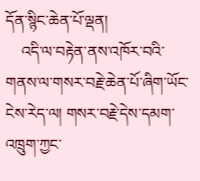དོན་སྙིང་ཆེན་པོ་ལྡན།
    འདི་ལ་བརྟེན་ནས་འཁོར་བའི་གནས་ལ་གསར་བརྗེ་ཆེན་པོ་ཞིག་ཡོང་ངེས་རེད་ལ། གསར་བརྗེ་དེས་དམག་འཁྲུག་ཀྱང་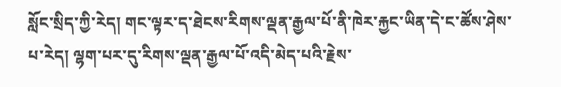སློང་སྲིད་ཀྱི་རེད། གང་ལྟར་ད་ཐེངས་རིགས་ལྡན་རྒྱལ་པོ་ནི་ཁེར་རྐྱང་ཡིན་དེ་ང་ཚོས་ཤེས་པ་རེད། ལྷག་པར་དུ་རིགས་ལྡན་རྒྱལ་པོ་འདི་མེད་པའི་རྗེས་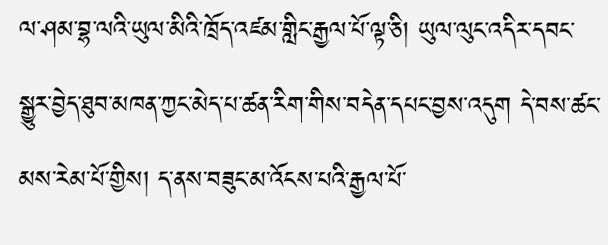ལ་ཤམ་བྷ་ལའི་ཡུལ་མིའི་ཁྲོད་འཛམ་གླིང་རྒྱལ་པོ་ལྟ་ཅི། ཡུལ་ལུང་འདིར་དབང་སྒྱུར་བྱེད་ཐུབ་མཁན་ཀྱང་མེད་པ་ཚན་རིག་གིས་བདེན་དཔང་བྱས་འདུག དེ་བས་ཚང་མས་རེམ་པོ་གྱིས། ད་ནས་བཟུང་མ་འོངས་པའི་རྒྱལ་པོ་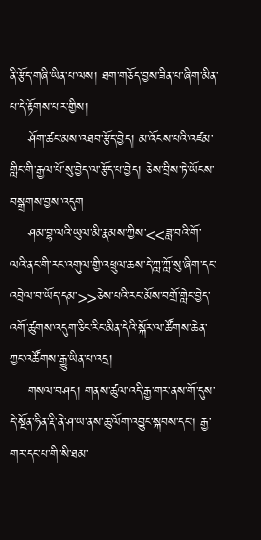ནི་རྩོད་གཞི་ཡིན་པ་ལས། ཐག་གཅོད་བྱས་ཟིན་པ་ཞིག་མིན་པ་དེ་རྟོགས་པར་གྱིས།
    ཤོག་ཚང་མས་འཐབ་རྩོད་བྱེད། མ་འོངས་པའི་འཛམ་གླིང་གི་རྒྱལ་པོ་སུ་བྱེད་ལ་རྩོད་པ་བྱེད། ཅེས་བྲིས་ཏེ་ཡོངས་བསྒྲགས་བྱས་འདུག
    ཤམ་བྷ་ལའི་ཡུལ་མི་རྣམས་ཀྱིས་<<ཟླ་བའི་གོ་ལའི་ནང་གི་རང་འགུལ་གྱི་འཕྲུལ་ཆས་དེ་ཀླ་ཀློ་སུ་ཞིག་དང་འབྲེལ་བ་ཡོད་དམ་>>ཅེས་པའི་རང་མོས་བགྲོ་གླེང་བྱེད་འགོ་ཚུགས་འདུག་ཅིང་རིང་མིན་དེའི་སྐོར་ལ་ཚོགས་ཆེན་ཀྱང་འཚོགས་རྒྱུ་ཡིན་པ་འདྲ།
    གསལ་བཤད། གནས་ཚུལ་འདི་རྒྱ་གར་ནས་གོ་དུས་དེ་སྔོན་ཧིན་རྡི་ནེ་ཤ་ཡ་ནས་ཆུ་ལོག་འབྱུང་སྐབས་དང། རྒྱ་གར་དང་པ་གི་སི་ཐམ་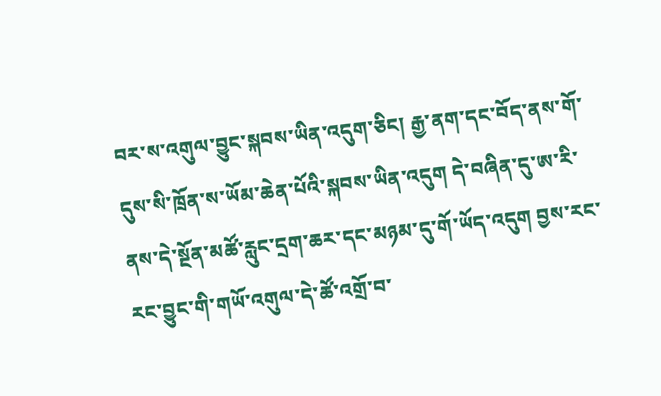བར་ས་འགུལ་བྱུང་སྐབས་ཡིན་འདུག་ཅིང། རྒྱ་ནག་དང་བོད་ནས་གོ་དུས་སི་ཁྲོན་ས་ཡོམ་ཆེན་པོའི་སྐབས་ཡིན་འདུག དེ་བཞིན་དུ་ཨ་རི་ནས་དེ་སྔོན་མཚོ་རླུང་དྲག་ཆར་དང་མཉམ་དུ་གོ་ཡོད་འདུག བྱས་རང་རང་བྱུང་གི་གཡོ་འགུལ་དེ་ཚོ་འགྲོ་བ་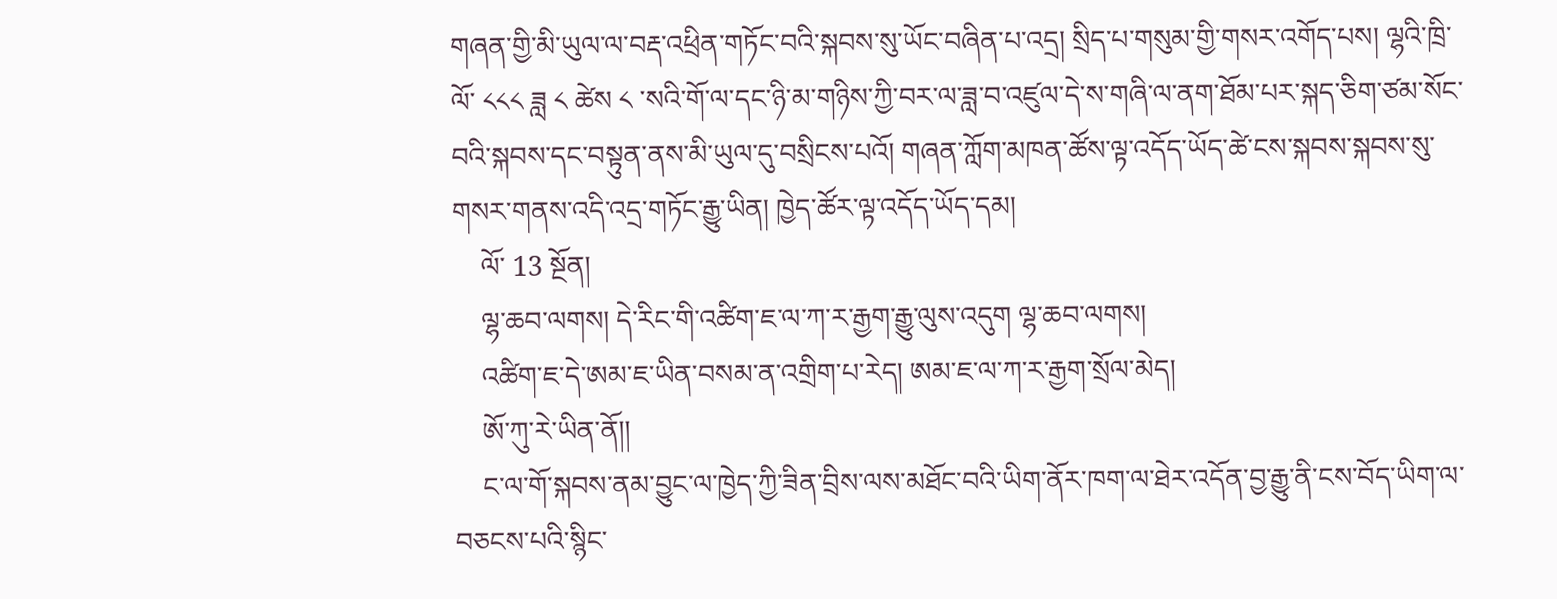གཞན་གྱི་མི་ཡུལ་ལ་བརྡ་འཕྲིན་གཏོང་བའི་སྐབས་སུ་ཡོང་བཞིན་པ་འདྲ། སྲིད་པ་གསུམ་གྱི་གསར་འགོད་པས། ལྷའི་ཁྲི་ལོ་ ༨༨༨ ཟླ ༨ ཚེས ༨ ་སའི་གོ་ལ་དང་ཉི་མ་གཉིས་ཀྱི་བར་ལ་ཟླ་བ་འཛུལ་དེ་ས་གཞི་ལ་ནག་ཐོམ་པར་སྐད་ཅིག་ཙམ་སོང་བའི་སྐབས་དང་བསྟུན་ནས་མི་ཡུལ་དུ་བསྲིངས་པའོ། གཞན་ཀློག་མཁན་ཚོས་ལྟ་འདོད་ཡོད་ཚེ་ངས་སྐབས་སྐབས་སུ་གསར་གནས་འདི་འདྲ་གཏོང་རྒྱུ་ཡིན། ཁྱེད་ཚོར་ལྟ་འདོད་ཡོད་དམ།
    ལོ་ 13 སྔོན།
    ལྷ་ཆབ་ལགས། དེ་རིང་གི་འཚིག་ཇ་ལ་ཀ་ར་རྒྱག་རྒྱུ་ལུས་འདུག ལྷ་ཆབ་ལགས།
    འཚིག་ཇ་དེ་ཨམ་ཇ་ཡིན་བསམ་ན་འགྲིག་པ་རེད། ཨམ་ཇ་ལ་ཀ་ར་རྒྱག་སྲོལ་མེད།
    ཨོ་ཀུ་རེ་ཡིན་ནོ།།
    ང་ལ་གོ་སྐབས་ནམ་བྱུང་ལ་ཁྱེད་ཀྱི་ཟིན་བྲིས་ལས་མཐོང་བའི་ཡིག་ནོར་ཁག་ལ་ཐེར་འདོན་བྱ་རྒྱུ་ནི་ངས་བོད་ཡིག་ལ་བཅངས་པའི་སྙིང་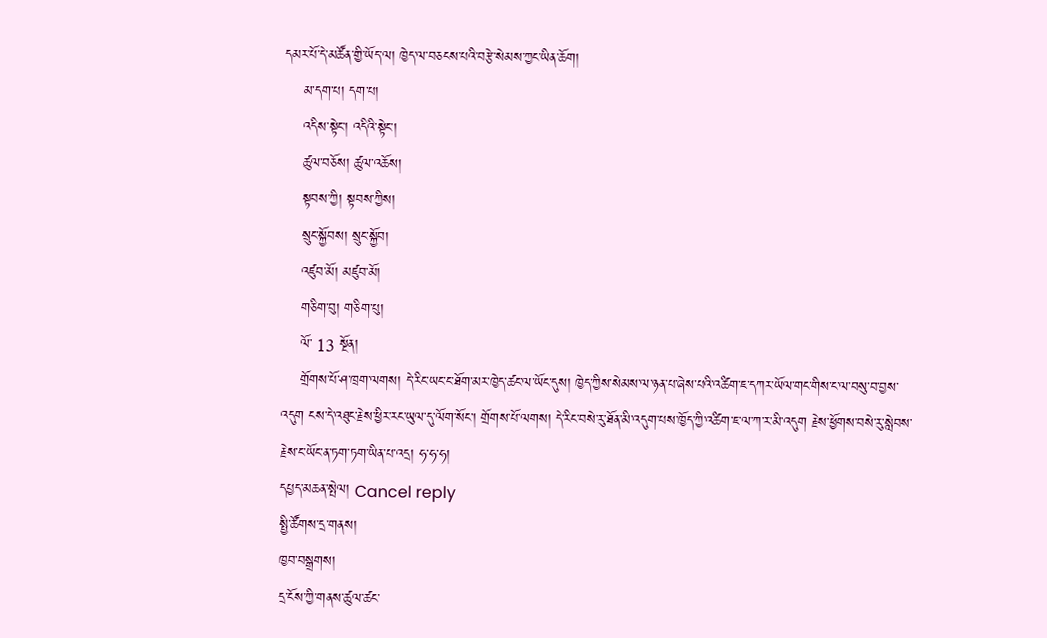དམར་པོ་དེ་མཚོན་གྱི་ཡོད་ལ། ཁྱེད་ལ་བཅངས་པའི་བརྩེ་སེམས་ཀྱང་ཡིན་ཆོག།
    མ་དག་པ། དག་པ།
    འདིས་སྟེང་། འདིའི་སྟེང་།
    ཚུལ་བཅོས། ཚུལ་འཆོས།
    སྟབས་ཀྱི། སྟབས་ཀྱིས།
    སྲུང་སྐྱོབས། སྲུང་སྐྱོབ།
    འཛུབ་མོ། མཛུབ་མོ།
    གཅིག་བུ། གཅིག་པུ།
    ལོ་ 13 སྔོན།
    གྲོགས་པོ་ཤ་ཁྲག་ལགས། དེ་རིང་ཡང་ང་ཐོག་མར་ཁྱེད་ཚང་ལ་ཡོང་དུས། ཁྱེད་ཀྱིས་སེམས་ལ་ཉན་པ་ཞེས་པའི་འཚིག་ཇ་དཀར་ཡོལ་གང་གིས་ང་ལ་བསུ་བ་བྱས་འདུག ངས་དེ་འཐུང་རྗེས་ཕྱིར་རང་ཡུལ་དུ་ལོག་སོང་། གྲོགས་པོ་ལགས། དེ་རིང་བསེ་རུ་ཐོན་མི་འདུག་པས་ཁྱོད་ཀྱི་འཚིག་ཇ་ལ་ཀ་ར་མི་འདུག རྗེས་ཕྱོགས་བསེ་རུ་སླེབས་རྗེས་ང་ཡོང་ན་ཏག་ཏག་ཡིན་པ་འདྲ། ཧ་ཧ་ཧ།
དཔྱད་མཆན་སྤེལ། Cancel reply
སྤྱི་ཚོགས་དྲ་གནས།
ཁྱབ་བསྒྲགས།
དྲ་ངོས་ཀྱི་གནས་ཚུལ་ཚང་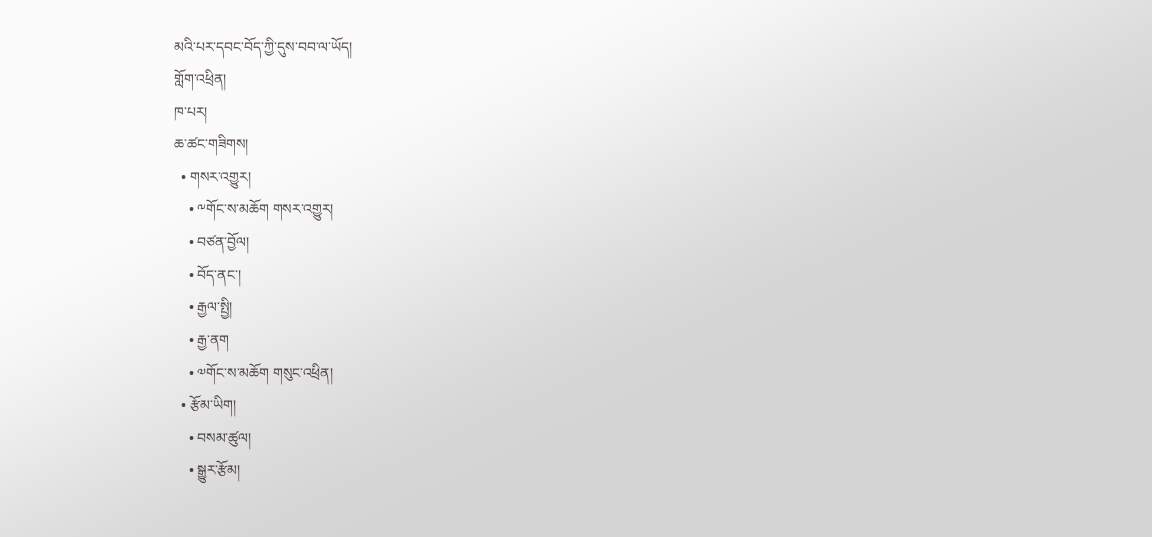མའི་པར་དབང་བོད་ཀྱི་དུས་བབ་ལ་ཡོད།
གློག་འཕྲིན།
ཁ་པར།
ཆ་ཚང་གཟིགས།
  • གསར་འགྱུར།
    • ༸གོང་ས་མཆོག གསར་འགྱུར།
    • བཙན་བྱོལ།
    • བོད་ནང་།
    • རྒྱལ་སྤྱི།
    • རྒྱ་ནག
    • ༧གོང་ས་མཆོག གསུང་འཕྲིན།
  • རྩོམ་ཡིག།
    • བསམ་ཚུལ།
    • སྒྱུར་རྩོམ།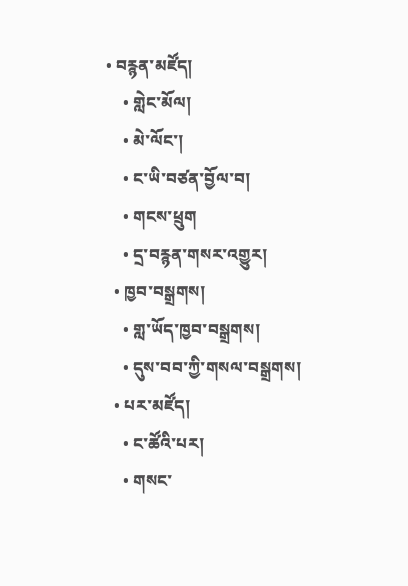• བརྙན་མཛོད།
    • གླེང་མོལ།
    • མེ་ལོང་།
    • ང་ཡི་བཙན་བྱོལ་བ།
    • གངས་ཕྲུག
    • དྲ་བརྙན་གསར་འགྱུར།
  • ཁྱབ་བསྒྲགས།
    • གླ་ཡོད་ཁྱབ་བསྒྲགས།
    • དུས་བབ་ཀྱི་གསལ་བསྒྲགས།
  • པར་མཛོད།
    • ང་ཚོའི་པར།
    • གསང་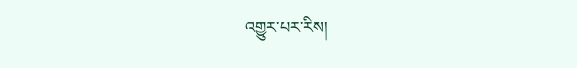འགྱུར་པར་རིས།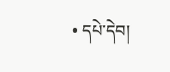• དཔེ་དེབ།